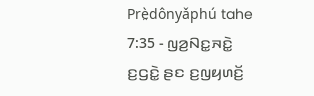Prè̤dônyǎphú tahe 7:35 - ꤜꤤ꤬ꤡꤢ꤭ꤏꤢꤧ꤭ ꤢ꤬ꤞꤢꤧ꤭ ꤔꤢ ꤢ꤬ꤜꤟꤛꤢꤩ꤬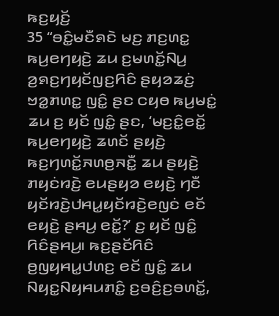ꤒꤢ꤬ꤟꤢꤩ꤬
35 “ꤋꤢꤨ꤭ꤗꤢꤪꤎꤢꤧ ꤗꤢ꤬ ꤊꤢ꤬ꤛꤢ꤭ ꤒꤣ꤬ꤕꤚꤟꤢꤧ꤬ ꤘꤣ ꤢ꤬ꤗꤛꤢꤩ꤭ꤡꤣ꤬ ꤤ꤬ꤎꤢ꤬ꤚꤟꤢꤩꤜꤢ꤬ꤖꤢꤨ ꤔꤟꤤꤘꤢꤦ꤬ ꤠꤤ꤭ꤊꤛꤢ꤭ ꤜꤢꤨ꤭ ꤔꤢ ꤍꤟꤥ ꤒꤣ꤬ꤗꤢꤦ꤭ ꤘꤣ ꤢ꤬ ꤟꤢꤩ ꤜꤢꤨ꤭ ꤔꤢ, ‘ꤗꤢ꤬ꤢꤨ꤭ꤕꤢꤩ꤭ ꤒꤣ꤬ꤕꤚꤟꤢꤧ꤬ ꤘꤛꤢꤩ ꤔꤟꤢꤧ꤬ ꤒꤢ꤬ꤚꤛꤢꤩ꤭ꤏꤛꤥ꤬ꤏꤢꤪ꤭ ꤘꤣ ꤔꤟꤢꤧ꤬ ꤊꤟꤢꤦꤙꤢꤧ꤬ ꤕꤣꤔꤟꤤ ꤕꤟꤢꤧ꤬ ꤚꤢꤪ ꤟꤢꤩꤙꤢꤧ꤬ꤓꤌꤣ꤭ꤟꤢꤩꤙꤢꤧ꤬ꤕꤜꤢꤦ ꤕꤢꤩ ꤕꤟꤢꤧ꤬ ꤔꤌꤣ꤬ ꤕꤢꤩ꤭?’ ꤢ꤬ ꤟꤢꤩ ꤜꤢꤨ꤭ ꤖꤢꤨꤔꤌꤣ꤬꤯ ꤒꤢ꤬ꤔꤢꤩꤖꤢꤨ ꤥ꤬ꤜꤟꤌꤣ꤭ꤓꤛꤢ꤬ ꤕꤢꤩ ꤜꤢꤨ꤭ ꤘꤣ ꤡꤟꤢ꤭ꤡꤟꤌꤣꤊꤢꤨ꤭ ꤢ꤬ꤋꤢꤨ꤬ꤢ꤬ꤋꤛꤢꤩ꤭,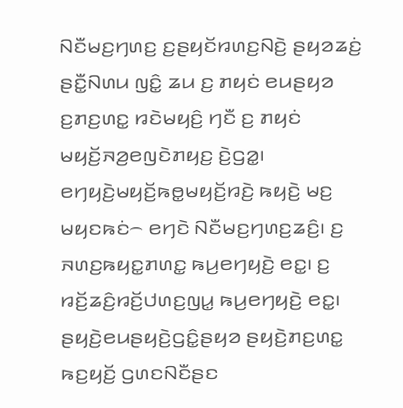ꤡꤢꤪꤗꤢ꤬ꤚꤛꤢ꤬ ꤢ꤬ꤔꤟꤢꤩꤙꤛꤢ꤬ꤡꤢꤧ꤬ ꤔꤟꤤꤘꤢꤦ꤬ ꤔꤢꤪ꤭ꤡꤛꤣ ꤜꤢꤨ꤭ ꤘꤣ ꤢ꤬ ꤊꤟꤢꤦ ꤕꤣꤔꤟꤤ ꤢ꤬ꤊꤢ꤬ꤛꤢ꤭ ꤙꤢꤧꤗꤟꤢꤨ꤬ ꤚꤢꤪ ꤢ꤬ ꤊꤟꤢꤦ ꤗꤟꤢꤩ꤬ꤏꤤ꤬ꤕꤜꤢꤧꤊꤟꤢ꤬ ꤢꤧ꤬ꤞꤤ꤭꤯
ꤕꤚꤟꤢꤧ꤬ꤗꤟꤢꤩ꤬ꤒꤥ꤭ꤗꤟꤢꤩ꤬ꤙꤢꤧ꤬ ꤒꤟꤢꤧ꤬ ꤗꤢ꤬ ꤗꤟꤢꤒꤢꤦ꤮ ꤕꤚꤢꤧ ꤡꤢꤪꤗꤢ꤬ꤚꤛꤢ꤬ꤘꤢꤨ꤬꤯ ꤢ꤬ ꤏꤛꤢ꤬ꤒꤟꤢ꤭ꤊꤛꤢ꤭ ꤒꤣ꤬ꤕꤚꤟꤢꤧ꤬ ꤕꤢ꤭꤯ ꤢ꤬ ꤙꤢꤩ꤬ꤘꤢꤨ꤬ꤙꤢꤩ꤬ꤓꤛꤢ꤬ꤜꤣ꤭ ꤒꤣ꤬ꤕꤚꤟꤢꤧ꤬ ꤕꤢ꤭꤯
ꤔꤟꤢꤧ꤬ꤕꤣꤔꤟꤢꤧ꤬ꤞꤢꤨ꤭ꤔꤟꤤ ꤔꤟꤢꤧ꤬ꤊꤢ꤬ꤛꤢ꤭ ꤒꤢ꤬ꤟꤢꤩ꤬ ꤞꤛꤢꤡꤢꤪꤔꤢ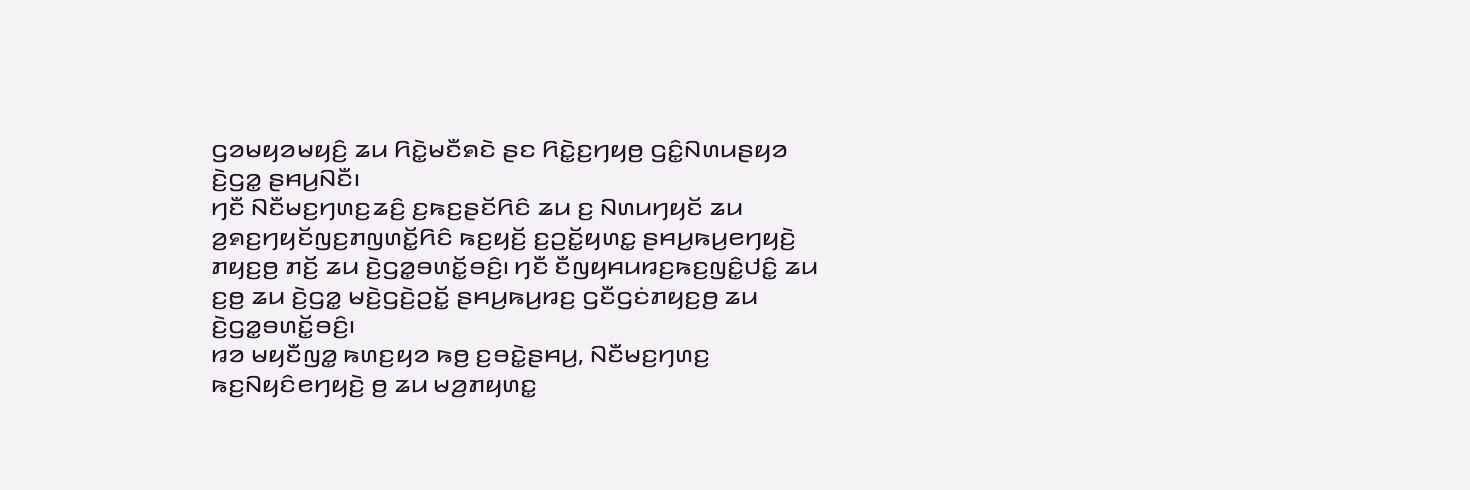ꤞꤤꤗꤟꤤꤗꤟꤢꤨ꤬ ꤘꤣ ꤖꤢꤧ꤭ꤗꤢꤪꤎꤢꤧ ꤔꤢ ꤖꤢꤧ꤭ꤢ꤬ꤚꤟꤥ꤬ ꤞꤢꤨ꤭ꤡꤛꤣꤔꤟꤤ ꤢꤧ꤬ꤞꤤ꤭ ꤔꤌꤣ꤬ꤡꤢꤪ꤯
ꤚꤢꤪ ꤡꤢꤪꤗꤢ꤬ꤚꤛꤢ꤬ꤘꤢꤨ꤬ ꤢ꤬ꤒꤢ꤬ꤔꤢꤩꤖꤢꤨ ꤘꤣ ꤢ꤬ ꤡꤛꤣꤚꤟꤢꤩ ꤘꤣ ꤤ꤬ꤎꤢ꤬ꤚꤟꤢꤩꤜꤢ꤬ꤊꤜꤛꤢꤩ꤭ꤖꤢꤨ ꤒꤢ꤬ꤟꤢꤩ꤬ ꤢ꤬ꤑꤢꤩ꤭ꤟꤛꤢ꤭ ꤔꤌꤣ꤬ꤒꤣ꤬ꤕꤚꤟꤢꤧ꤬ ꤊꤟꤢ꤬ꤥ꤬ ꤊꤢꤩ꤬ ꤘꤣ ꤢꤧ꤬ꤞꤤ꤭ꤋꤛꤢꤩ꤭ꤋꤢꤨ꤬꤯ ꤚꤢꤪ ꤢꤪꤜꤟꤌꤣꤙꤢ꤬ꤒꤢ꤬ꤜꤢꤨ꤭ꤓꤢꤨ꤭ ꤘꤣ ꤢ꤬ꤥ꤬ ꤘꤣ ꤢꤧ꤬ꤞꤤ꤭ ꤗꤢꤧ꤬ꤞꤢꤧ꤬ꤑꤢꤩ꤭ ꤔꤌꤣ꤬ꤒꤣ꤬ꤙꤢ꤬ ꤞꤢꤪꤞꤢꤦꤊꤟꤢ꤬ꤥ꤬ ꤘꤣ ꤢꤧ꤬ꤞꤤ꤭ꤋꤛꤢꤩ꤭ꤋꤢꤨ꤬꤯
ꤙꤤ ꤗꤟꤢꤪꤜꤤ꤭ ꤒꤛꤢ꤬ꤟꤤ ꤒꤥ꤬ ꤢ꤬ꤋꤢꤧ꤭ꤔꤌꤣ꤬, ꤡꤢꤪꤗꤢ꤬ꤚꤛꤢ꤬ ꤒꤢ꤬ꤡꤟꤢꤨꤕꤚꤟꤢꤧ꤬ ꤥ꤬ ꤘꤣ ꤗꤤ꤬ꤊꤟꤛꤢ꤭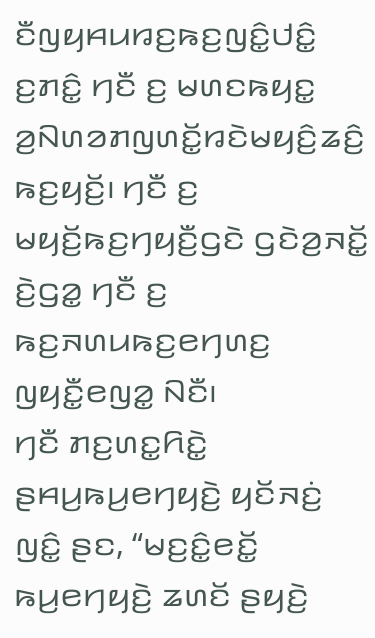ꤢꤪꤜꤟꤌꤣꤙꤢ꤬ꤒꤢ꤬ꤜꤢꤨ꤭ꤓꤢꤨ꤭ ꤢ꤬ꤊꤢꤨ꤭ ꤚꤢꤪ ꤢ꤬ ꤗꤛꤢꤒꤟꤢ꤭ ꤤ꤬ꤡꤛꤤꤊꤜꤛꤢꤩ꤭ꤙꤢꤧꤗꤟꤢꤨ꤬ꤘꤢꤨ꤬ ꤒꤢ꤬ꤟꤢꤩ꤬꤯ ꤚꤢꤪ ꤢ꤬ ꤗꤟꤢꤩ꤬ꤒꤢ꤬ꤚꤟꤢꤪ꤬ꤞꤢꤧ ꤞꤢꤧꤤ꤬ꤏꤢꤩ꤭ ꤢꤧ꤬ꤞꤤ꤭ ꤚꤢꤪ ꤢ꤬ ꤒꤢ꤬ꤏꤛꤣꤒꤢ꤬ꤕꤚꤛꤢ꤬ ꤜꤟꤢꤪ꤭ꤕꤜꤤ꤭ ꤡꤢꤪ꤯
ꤚꤢꤪ ꤊꤢ꤬ꤛꤢ꤭ꤖꤢꤧ꤭ ꤔꤌꤣ꤬ꤒꤣ꤬ꤕꤚꤟꤢꤧ꤬ ꤟꤢꤩꤏꤢꤦ꤬ ꤜꤢꤨ꤭ ꤔꤢ, “ꤗꤢ꤬ꤢꤨ꤭ꤕꤢꤩ꤭ ꤒꤣ꤬ꤕꤚꤟꤢꤧ꤬ ꤘꤛꤢꤩ ꤔꤟꤢꤧ꤬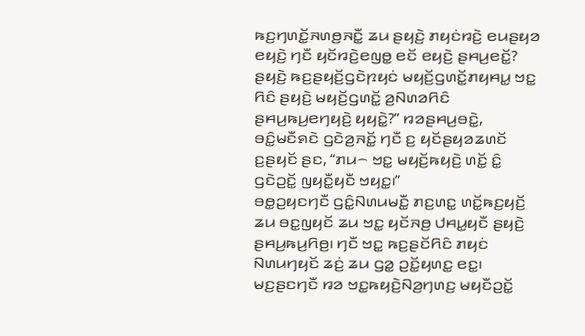ꤒꤢ꤬ꤚꤛꤢꤩ꤭ꤏꤛꤥ꤬ꤏꤢꤪ꤭ ꤘꤣ ꤔꤟꤢꤧ꤬ ꤊꤟꤢꤦꤙꤢꤧ꤬ ꤕꤣꤔꤟꤤ ꤕꤟꤢꤧ꤬ ꤚꤢꤪ ꤟꤢꤩꤙꤢꤧ꤬ꤕꤜꤥ꤭ ꤕꤢꤩ ꤕꤟꤢꤧ꤬ ꤔꤌꤣ꤬ꤕꤢꤩ꤭? ꤔꤟꤢꤧ꤬ ꤒꤢ꤬ꤔꤟꤢꤩ꤬ꤞꤢꤧꤐꤟꤢꤦ ꤗꤟꤢꤩ꤬ꤞꤛꤢꤩ꤭ꤊꤟꤌꤣ꤭ ꤠꤢ꤭ ꤖꤢꤨ ꤔꤟꤢꤧ꤬ ꤗꤟꤢꤩ꤬ꤞꤛꤢꤩ꤭ ꤤ꤬ꤡꤛꤤꤖꤢꤨ ꤔꤌꤣ꤬ꤒꤣ꤬ꤕꤚꤟꤢꤧ꤬ ꤟꤟꤢꤧ꤭?” ꤙꤤꤔꤌꤣ꤬ꤋꤢꤧ꤭, ꤋꤢꤨ꤭ꤗꤢꤪꤎꤢꤧ ꤞꤢꤧꤤ꤬ꤏꤢꤩ꤭ ꤚꤢꤪ ꤢ꤬ ꤟꤢꤩꤔꤟꤤꤘꤛꤢꤩ ꤢ꤬ꤔꤟꤢꤩ ꤔꤢ, “ꤊꤣ꤮ ꤠꤢ꤭ ꤗꤟꤢꤩ꤬ꤒꤟꤢꤧ꤬ ꤛꤢꤩ꤭ ꤢꤨ꤭ ꤞꤢꤧꤑꤢꤩ꤭ ꤜꤟꤢꤪ꤭ꤟꤢꤪ ꤠꤟꤢ꤭꤯”
ꤋꤥ꤭ꤑꤟꤢꤚꤢꤪ ꤞꤢꤨ꤭ꤡꤛꤣꤗꤢꤪ꤭ ꤊꤢ꤬ꤛꤢ꤭ ꤛꤢꤩ꤭ꤒꤢ꤬ꤟꤢꤩ꤬ ꤘꤣ ꤋꤢ꤭ꤜꤟꤢꤩ ꤘꤣ ꤠꤢ꤭ ꤟꤢꤩꤏꤥ꤬ ꤓꤌꤣ꤭ꤟꤢꤪ ꤔꤟꤢꤧ꤬ ꤔꤌꤣ꤬ꤒꤣ꤬ꤖꤥ꤬꤯ ꤚꤢꤪ ꤠꤢ꤭ ꤒꤢ꤬ꤔꤢꤩꤖꤢꤨ ꤊꤟꤢꤦ ꤡꤛꤣꤚꤟꤢꤩ ꤘꤢꤦ꤬ ꤘꤣ ꤞꤤ꤭ ꤑꤢꤩ꤭ꤟꤛꤢ꤭ ꤕꤢ꤭꤯ ꤗꤢ꤬ꤔꤢꤚꤢꤪ ꤙꤤ ꤠꤢ꤭ꤒꤟꤢꤧ꤬ꤡꤤ꤬ꤚꤛꤢ꤬ ꤗꤟꤢꤪꤑꤢꤩ꤭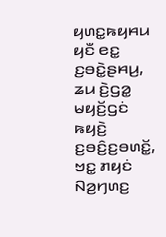ꤟꤛꤢ꤭ꤒꤟꤌꤣ ꤟꤢꤪ ꤕꤢ꤭ ꤢ꤬ꤋꤢꤧ꤭ꤔꤌꤣ꤬, ꤘꤣ ꤢꤧ꤬ꤞꤤ꤭ ꤗꤟꤢꤩ꤬ꤞꤢꤦ ꤒꤟꤢꤧ꤬ ꤢ꤬ꤋꤢꤨ꤬ꤢ꤬ꤋꤛꤢꤩ꤭, ꤠꤢ꤭ ꤊꤟꤢꤦ ꤡꤤ꤬ꤚꤛꤢ꤬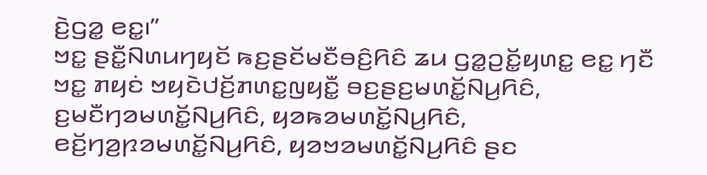ꤢꤧ꤬ꤞꤤ꤭ ꤕꤢ꤭꤯”
ꤠꤢ꤭ ꤔꤢꤪ꤭ꤡꤛꤣꤚꤟꤢꤩ ꤒꤢ꤬ꤔꤢꤩꤗꤢꤪꤋꤢꤨ꤬ꤖꤢꤨ ꤘꤣ ꤞꤤ꤭ꤑꤢꤩ꤭ꤟꤛꤢ꤭ ꤕꤢ꤭ ꤚꤢꤪ ꤠꤢ꤭ ꤊꤟꤢꤦ ꤠꤟꤢꤧꤓꤢꤩ꤬ꤊꤛꤢ꤭ꤜꤟꤢꤪ꤭ ꤋꤢ꤬ꤔꤢ꤬ꤗꤛꤢꤩ꤭ꤡꤣ꤬ꤖꤢꤨ, ꤢ꤬ꤗꤢꤪꤚꤤꤗꤛꤢꤩ꤭ꤡꤣ꤬ꤖꤢꤨ, ꤟꤤꤒꤤꤗꤛꤢꤩ꤭ꤡꤣ꤬ꤖꤢꤨ, ꤕꤢꤩ꤬ꤚꤤ꤬ꤐꤤꤗꤛꤢꤩ꤭ꤡꤣ꤬ꤖꤢꤨ, ꤟꤤꤠꤤꤗꤛꤢꤩ꤭ꤡꤣ꤬ꤖꤢꤨ ꤔꤢ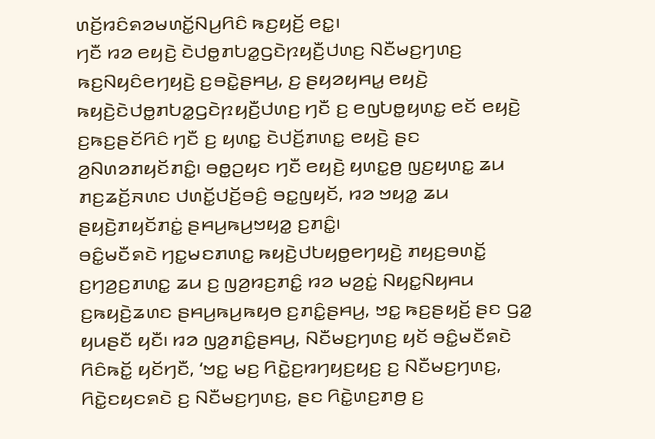ꤛꤢꤩ꤬ꤙꤢꤨꤎꤤꤗꤛꤢꤩ꤭ꤡꤣ꤬ꤖꤢꤨ ꤒꤢ꤬ꤟꤢꤩ꤬ ꤕꤢ꤭꤯
ꤚꤢꤪ ꤙꤤ ꤕꤟꤢꤧ꤬ ꤢꤧꤓꤥ꤭ꤊꤝꤤ꤭ꤞꤢꤧꤐꤟꤢꤪ꤬ꤓꤛꤢ꤬ ꤡꤢꤪꤗꤢ꤬ꤚꤛꤢ꤬ ꤒꤢ꤬ꤡꤟꤢꤨꤕꤚꤟꤢꤧ꤬ ꤢ꤬ꤋꤢꤧ꤭ꤔꤌꤣ꤬, ꤢ꤬ ꤔꤟꤤꤟꤌꤣ꤭ ꤕꤟꤢꤧ꤬ ꤒꤟꤢꤧ꤬ꤢꤧꤓꤥ꤭ꤊꤝꤤ꤭ꤞꤢꤧꤐꤟꤢꤪ꤬ꤓꤛꤢ꤬ ꤚꤢꤪ ꤢ꤬ ꤕꤜꤝꤥ꤭ꤟꤛꤢ꤭ ꤕꤢꤩ ꤕꤟꤢꤧ꤬ ꤢ꤬ꤒꤢ꤬ꤔꤢꤩꤖꤢꤨ ꤚꤢꤪ ꤢ꤬ ꤟꤛꤢ꤭ ꤢꤧꤓꤢꤩ꤬ꤊꤛꤢ꤭ ꤕꤟꤢꤧ꤬ ꤔꤢ ꤤ꤬ꤡꤛꤤꤊꤟꤢꤩꤊꤢꤨ꤭꤯ ꤋꤥ꤭ꤑꤟꤢ ꤚꤢꤪ ꤕꤟꤢꤧ꤬ ꤟꤛꤢ꤭ꤥ꤬ ꤜꤢ꤬ꤟꤛꤢ꤭ ꤘꤣ ꤊꤢ꤬ꤘꤢꤩ꤬ꤏꤛꤢ ꤓꤛꤢꤩ꤭ꤓꤢꤩ꤬ꤋꤢꤨ꤬ ꤋꤢ꤭ꤜꤟꤢꤩ, ꤙꤤ ꤠꤟꤤ꤭ ꤘꤣ ꤔꤟꤢꤧ꤬ꤊꤟꤢꤩꤊꤢꤦ꤭ ꤔꤌꤣ꤬ꤒꤣ꤬ꤠꤟꤤ꤭ ꤢ꤬ꤊꤢꤨ꤭꤯
ꤋꤢꤨ꤭ꤗꤢꤪꤎꤢꤧ ꤚꤢ꤭ꤗꤢꤊꤛꤢ꤭ ꤒꤟꤢꤧ꤬ꤓꤝꤟꤥ꤭ꤕꤚꤟꤢꤧ꤬ ꤊꤟꤢ꤬ꤋꤛꤢꤩ꤭ ꤢ꤬ꤚꤤ꤬ꤢ꤬ꤊꤛꤢ꤭ ꤘꤣ ꤢ꤬ ꤜꤤ꤬ꤙꤢ꤬ꤊꤢꤨ꤭ ꤙꤤ ꤗꤤ꤬ꤢꤦ꤭ ꤡꤟꤢ꤭ꤡꤟꤌꤣ ꤢ꤬ꤒꤟꤢꤧ꤬ꤘꤛꤢ ꤔꤌꤣ꤬ꤒꤣ꤬ꤒꤟꤥ ꤢ꤬ꤊꤢꤨ꤭ꤔꤌꤣ꤬, ꤠꤢ꤭ ꤒꤢ꤬ꤔꤟꤢꤩ꤬ ꤔꤢ ꤞꤤ꤭ ꤟꤣꤔꤢꤪ ꤟꤢꤪ꤯ ꤙꤤ ꤜꤤ꤬ꤊꤢꤨ꤭ꤔꤌꤣ꤬, ꤡꤢꤪꤗꤢ꤬ꤚꤛꤢ꤬ ꤟꤢꤩ ꤋꤢꤨ꤭ꤗꤢꤪꤎꤢꤧ ꤖꤢꤨꤒꤢꤩ꤭ ꤟꤢꤩꤚꤢꤪ, ‘ꤠꤢ꤭ ꤗꤢ꤬ ꤖꤢꤧ꤭ꤢ꤬ꤙꤚꤟꤢ꤬ꤟꤢ꤬ ꤢ꤬ ꤡꤢꤪꤗꤢ꤬ꤚꤛꤢ꤬, ꤖꤢꤧ꤭ꤢꤟꤢꤎꤢꤧ ꤢ꤬ ꤡꤢꤪꤗꤢ꤬ꤚꤛꤢ꤬, ꤔꤢ ꤖꤢꤧ꤭ꤛꤢ꤬ꤊꤥ꤬ ꤢ꤬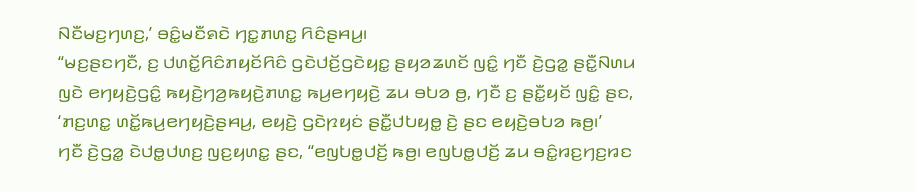ꤡꤢꤪꤗꤢ꤬ꤚꤛꤢ꤬,’ ꤋꤢꤨ꤭ꤗꤢꤪꤎꤢꤧ ꤚꤢ꤭ꤊꤛꤢ꤭ ꤖꤢꤨꤔꤌꤣ꤬꤯
“ꤗꤢ꤬ꤔꤢꤚꤢꤪ, ꤢ꤬ ꤓꤛꤢꤩ꤭ꤖꤢꤨꤊꤟꤢꤩꤖꤢꤨ ꤞꤢꤧꤓꤢꤩ꤬ꤞꤢꤧꤟꤢ꤭ ꤔꤟꤤꤘꤛꤢꤩ ꤜꤢꤨ꤭ ꤚꤢꤪ ꤢꤧ꤬ꤞꤤ꤭ ꤔꤢꤪ꤭ꤡꤛꤣ ꤜꤢꤧ ꤕꤚꤟꤢꤧ꤬ꤞꤢꤨ꤭ ꤒꤟꤢꤧ꤬ꤚꤤ꤬ꤒꤟꤢꤧ꤬ꤊꤛꤢ꤭ ꤒꤣ꤬ꤕꤚꤟꤢꤧ꤬ ꤘꤣ ꤋꤝꤤ ꤥ꤬, ꤚꤢꤪ ꤢ꤬ ꤔꤢꤪ꤭ꤟꤢꤩ ꤜꤢꤨ꤭ ꤔꤢ, ‘ꤊꤢ꤬ꤛꤢ꤭ ꤛꤢꤩ꤭ꤒꤣ꤬ꤕꤚꤟꤢꤧ꤬ꤔꤌꤣ꤬, ꤕꤟꤢꤧ꤬ ꤞꤢꤧꤐꤟꤢꤦ ꤔꤢꤪ꤭ꤓꤝꤟꤥ꤭ ꤢꤧ꤬ ꤔꤢ ꤕꤟꤢꤧ꤬ꤋꤝꤤ ꤒꤥ꤬꤯’
ꤚꤢꤪ ꤢꤧ꤬ꤞꤤ꤭ ꤢꤧꤓꤥ꤭ꤓꤛꤢ꤬ ꤜꤢ꤬ꤟꤛꤢ꤭ ꤔꤢ, “ꤕꤜꤝꤥ꤭ꤓꤢꤩ꤬ ꤒꤥ꤬꤯ ꤕꤜꤝꤥ꤭ꤓꤢꤩ꤬ ꤘꤣ ꤋꤢꤨ꤭ꤙꤢ꤬ꤚꤢ꤬ꤙꤢ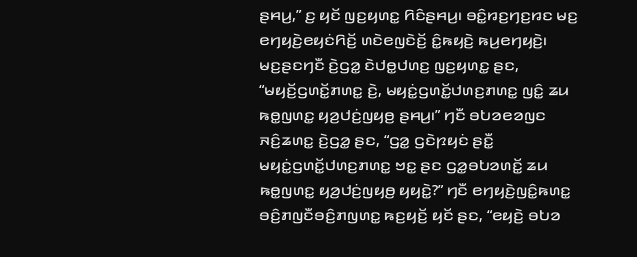ꤔꤌꤣ꤬,” ꤢ꤬ ꤟꤢꤩ ꤜꤢ꤬ꤟꤛꤢ꤭ ꤖꤢꤨꤔꤌꤣ꤬꤯ ꤋꤢꤨ꤭ꤙꤢ꤬ꤚꤢ꤬ꤙꤢ ꤗꤢ꤬ ꤕꤚꤟꤢꤧ꤬ꤕꤟꤢꤦꤖꤢꤩ꤬ ꤛꤢꤧꤕꤜꤢꤧꤢꤩ꤬ ꤢꤨ꤭ꤒꤟꤢꤧ꤬ ꤒꤣ꤬ꤕꤚꤟꤢꤧ꤬꤯
ꤗꤢ꤬ꤔꤢꤚꤢꤪ ꤢꤧ꤬ꤞꤤ꤭ ꤢꤧꤓꤥ꤭ꤓꤛꤢ꤬ ꤜꤢ꤬ꤟꤛꤢ꤭ ꤔꤢ, “ꤗꤟꤢꤩ꤬ꤞꤛꤢꤩ꤭ꤊꤛꤢ꤭ ꤢꤧ꤬, ꤗꤟꤢꤦ꤭ꤞꤛꤢꤩ꤭ꤓꤛꤢ꤬ꤊꤛꤢ꤭ ꤜꤢꤨ꤭ ꤘꤣ ꤒꤥ꤭ꤜꤛꤢ꤭ ꤟꤤ꤬ꤓꤢꤦ꤬ꤜꤟꤥ꤬ ꤔꤌꤣ꤬꤯” ꤚꤢꤪ ꤋꤝꤤꤕꤤꤜꤢ ꤏꤢꤨ꤬ꤘꤛꤢ꤭ ꤢꤧ꤬ꤞꤤ꤭ ꤔꤢ, “ꤞꤤ꤭ ꤞꤢꤧꤐꤟꤢꤦ ꤔꤢꤪ꤭ ꤗꤟꤢꤦ꤭ꤞꤛꤢꤩ꤭ꤓꤛꤢ꤬ꤊꤛꤢ꤭ ꤠꤢ꤭ ꤔꤢ ꤞꤤ꤭ꤋꤝꤤꤛꤢꤩ꤭ ꤘꤣ ꤒꤥ꤭ꤜꤛꤢ꤭ ꤟꤤ꤬ꤓꤢꤦ꤬ꤜꤟꤥ꤬ ꤟꤟꤢꤧ꤭?” ꤚꤢꤪ ꤕꤚꤟꤢꤧ꤬ꤜꤢꤨ꤭ꤒꤛꤢ꤭ ꤋꤢꤨ꤬ꤊꤜꤢꤪꤋꤢꤨ꤬ꤊꤜꤛꤢ꤭ ꤒꤢ꤬ꤟꤢꤩ꤬ ꤟꤢꤩ ꤔꤢ, “ꤕꤟꤢꤧ꤬ ꤋꤝꤤ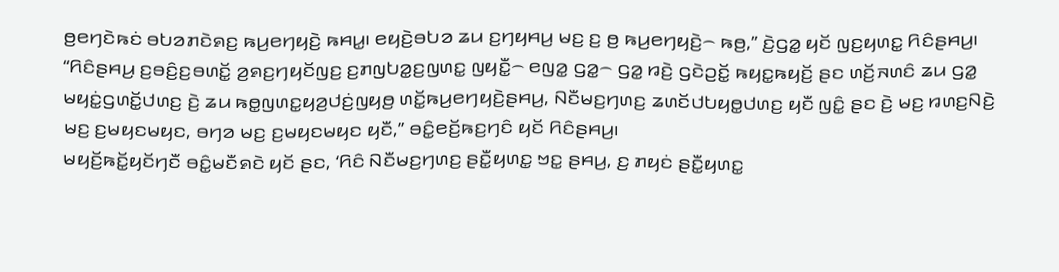ꤥ꤬ꤕꤚꤢꤧꤒꤢꤦ ꤋꤝꤤꤊꤢꤧꤎꤢ꤬ ꤒꤣ꤬ꤕꤚꤟꤢꤧ꤬ ꤒꤌꤣ꤭꤯ ꤕꤟꤢꤧ꤬ꤋꤝꤤ ꤘꤣ ꤢ꤬ꤚꤟꤌꤣ꤬ ꤗꤢ꤬ ꤢ꤬ ꤥ꤬ ꤒꤣ꤬ꤕꤚꤟꤢꤧ꤬꤮ ꤒꤥ꤬,” ꤢꤧ꤬ꤞꤤ꤭ ꤟꤢꤩ ꤜꤢ꤬ꤟꤛꤢ꤭ ꤖꤢꤨꤔꤌꤣ꤬꤯
“ꤖꤢꤨꤔꤌꤣ꤬ ꤢ꤬ꤋꤢꤨ꤬ꤢ꤬ꤋꤛꤢꤩ꤭ ꤤ꤬ꤎꤢ꤬ꤚꤟꤢꤩꤜꤢ꤬ ꤢ꤬ꤊꤜꤝꤤ꤭ꤢ꤬ꤜꤛꤢ꤭ ꤜꤟꤢꤪ꤭꤮ ꤕꤜꤤ꤭ ꤞꤤ꤭꤮ ꤞꤤ꤭ ꤙꤢꤧ꤬ ꤞꤢꤧꤑꤢꤩ꤭ ꤒꤟꤢ꤭ꤒꤟꤢꤩ꤬ ꤔꤢ ꤛꤢꤩ꤬ꤏꤛꤢꤨ ꤘꤣ ꤞꤤ꤭ ꤗꤟꤢꤦ꤭ꤞꤛꤢꤩ꤭ꤓꤛꤢ꤬ ꤢꤧ꤬ ꤘꤣ ꤒꤥ꤭ꤜꤛꤢ꤭ꤟꤤ꤬ꤓꤢꤦ꤬ꤜꤟꤥ꤬ ꤛꤢꤩ꤭ꤒꤣ꤬ꤕꤚꤟꤢꤧ꤬ꤔꤌꤣ꤬, ꤡꤢꤪꤗꤢ꤬ꤚꤛꤢ꤬ ꤘꤛꤢꤩꤓꤝꤟꤥ꤭ꤓꤛꤢ꤬ ꤟꤢꤪ ꤜꤢꤨ꤭ ꤔꤢ ꤢꤧ꤬ ꤗꤢ꤬ ꤙꤛꤢ꤬ꤡꤢꤧ꤬ ꤗꤢ꤬ ꤢ꤬ꤗꤟꤢꤗꤟꤢ, ꤋꤚꤤ ꤗꤢ꤬ ꤢ꤬ꤗꤟꤢꤗꤟꤢ ꤟꤢꤪ,” ꤋꤢꤨ꤭ꤕꤢꤩ꤬ꤒꤢ꤬ꤚꤢꤨ ꤟꤢꤩ ꤖꤢꤨꤔꤌꤣ꤬꤯
ꤗꤟꤢꤩ꤬ꤒꤢꤩ꤭ꤟꤢꤩꤚꤢꤪ ꤋꤢꤨ꤭ꤗꤢꤪꤎꤢꤧ ꤟꤢꤩ ꤔꤢ, ‘ꤖꤢꤨ ꤡꤢꤪꤗꤢ꤬ꤚꤛꤢ꤬ ꤔꤢꤪ꤭ꤟꤛꤢ꤭ ꤠꤢ꤭ ꤔꤌꤣ꤬, ꤢ꤬ ꤊꤟꤢꤦ ꤔꤢꤪ꤭ꤟꤛꤢ꤭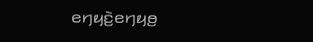ꤕꤚꤟꤢꤧ꤬ꤕꤚꤟꤥ꤬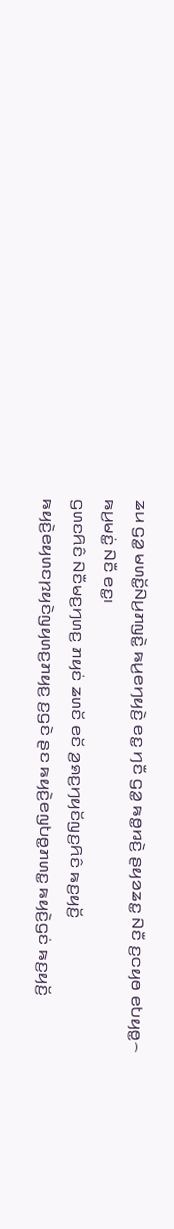ꤘꤣ ꤞꤤ꤭ ꤗꤛꤢꤩ꤭ꤡꤣ꤬ꤊꤜꤢꤧ꤭ ꤒꤣ꤬ꤕꤚꤟꤢꤧ꤬ ꤕꤢ꤭ ꤚꤢꤪ ꤞꤤ꤭ ꤒꤥ꤭ꤙꤢꤧ꤬ ꤔꤟꤤꤘꤢ꤭ ꤡꤢꤪ ꤢ꤬ꤍꤟꤥ ꤕꤝꤟꤥ꤭꤮ ꤒꤣ꤬ꤗꤢꤦ꤭ ꤡꤢꤪ ꤕꤢ꤭꤯
ꤞꤛꤢꤖꤢꤨ ꤡꤢꤪꤗꤢ꤬ꤚꤛꤢ꤬ ꤊꤟꤢꤦ ꤘꤛꤢꤩ ꤕꤢꤩ ꤤ꤬ꤎꤢ꤬ꤚꤟꤢꤩꤜꤢ꤬ꤖꤢꤨ ꤒꤢ꤬ꤟꤢꤩ꤬ ꤒꤟꤢꤧ꤬ꤕꤟꤛꤢꤐꤟꤢꤧꤜꤟꤛꤢ꤬ꤊꤟꤢ꤬ ꤢ꤬ꤞꤢꤧ ꤔꤢ ꤒꤟꤢꤧ꤬ꤕꤜꤝꤥ꤭ꤊꤛꤢ꤭ ꤒꤟꤢꤧ꤬ꤞꤢꤦ ꤒꤢ꤬ꤟꤢꤩ꤬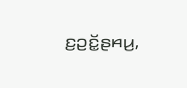ꤢ꤬ꤑꤢꤩ꤭ꤔꤌꤣ꤬,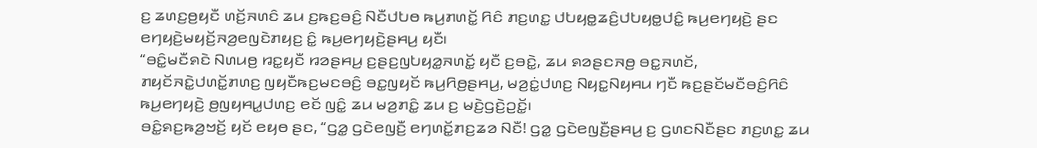ꤢ꤬ ꤘꤛꤢ꤬ꤥ꤬ꤟꤢꤪ ꤛꤢꤩ꤬ꤏꤛꤢꤨ ꤘꤣ ꤢ꤬ꤒꤢ꤬ꤋꤢꤨ꤬ ꤡꤢꤪꤓꤝꤥ ꤒꤣ꤬ꤊꤛꤢꤩ꤭ ꤖꤢꤨ ꤊꤢ꤬ꤛꤢ꤭ ꤓꤝꤟꤥ꤭ꤘꤢꤨ꤬ꤓꤝꤟꤥ꤭ꤓꤢꤨ꤭ ꤒꤣ꤬ꤕꤚꤟꤢꤧ꤬ ꤔꤢ ꤕꤚꤟꤢꤧ꤬ꤗꤟꤢꤩ꤬ꤏꤤ꤬ꤕꤜꤢꤧꤊꤟꤢ꤬ ꤢꤨ꤭ ꤒꤣ꤬ꤕꤚꤟꤢꤧ꤬ꤔꤌꤣ꤬ ꤟꤢꤪ꤯
“ꤋꤢꤨ꤭ꤗꤢꤪꤎꤢꤧ ꤡꤛꤣꤥ꤬ ꤙꤢ꤭ꤟꤢꤪ ꤙꤤꤔꤌꤣ꤬ ꤢ꤬ꤔꤢ꤬ꤜꤝꤟꤤ꤭ꤏꤛꤢꤩ꤭ ꤟꤢꤪ ꤢ꤬ꤋꤢꤧ꤭, ꤘꤣ ꤎꤤꤔꤢꤏꤥ꤬ ꤋꤢ꤭ꤏꤛꤢꤩ, ꤊꤟꤢꤩꤏꤢꤧ꤭ꤓꤛꤢꤩ꤭ꤊꤛꤢ꤬ ꤜꤟꤢꤪꤒꤢ꤬ꤗꤢꤋꤢꤨ꤬ ꤋꤢ꤭ꤜꤟꤢꤩ ꤒꤣ꤬ꤖꤥ꤬ꤔꤌꤣ꤬, ꤗꤤ꤬ꤢꤦ꤭ꤓꤛꤢ꤬ ꤡꤟꤢ꤭ꤡꤟꤌꤣ ꤚꤢꤪ ꤒꤢ꤬ꤔꤢꤩꤗꤢꤪꤋꤢꤨ꤬ꤖꤢꤨ ꤒꤣ꤬ꤕꤚꤟꤢꤧ꤬ ꤥ꤬ꤜꤟꤌꤣ꤭ꤓꤛꤢ꤬ ꤕꤢꤩ ꤜꤢꤨ꤭ ꤘꤣ ꤗꤤ꤬ꤊꤢꤨ꤭ ꤘꤣ ꤢ꤬ ꤗꤢꤧ꤬ꤞꤢꤧ꤬ꤑꤢꤩ꤭꤯
ꤋꤢꤨ꤭ꤎꤢ꤬ꤒꤤ꤬ꤠꤢꤩ꤬ ꤟꤢꤩ ꤕꤟꤥ ꤔꤢ, “ꤞꤤ꤭ ꤞꤢꤧꤕꤜꤢꤪ꤬ ꤕꤚꤛꤢꤩ꤭ꤊꤢ꤬ꤘꤤ ꤡꤢꤪ! ꤞꤤ꤭ ꤞꤢꤧꤕꤜꤢꤪ꤬ꤔꤌꤣ꤬ ꤢ꤬ ꤞꤛꤢꤡꤢꤪꤔꤢ ꤊꤢ꤬ꤛꤢ꤭ ꤘꤣ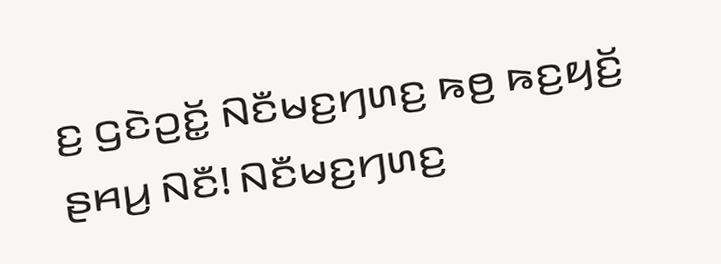ꤢ꤬ ꤞꤢꤧꤑꤢꤩ꤭ ꤡꤢꤪꤗꤢ꤬ꤚꤛꤢ꤬ ꤒꤥ꤬ ꤒꤢ꤬ꤟꤢꤩ꤬ ꤔꤌꤣ꤬ ꤡꤢꤪ! ꤡꤢꤪꤗꤢ꤬ꤚꤛꤢ꤬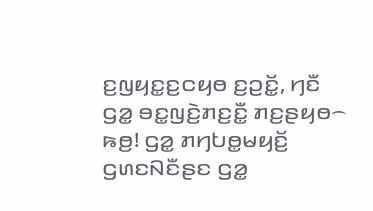ꤢ꤬ꤜꤟꤢ꤭ꤢ꤬ꤍꤟꤥ ꤢ꤬ꤑꤢꤩ꤭, ꤚꤢꤪ ꤞꤤ꤭ ꤋꤢ꤭ꤜꤢꤧ꤬ꤊꤢ꤬ꤢꤪ꤭ ꤊꤢ꤬ꤔꤟꤥ꤮ ꤒꤥ꤬! ꤞꤤ꤭ ꤊꤚꤝꤥ꤭ꤗꤟꤢꤩ꤬ ꤞꤛꤢꤡꤢꤪꤔꤢ ꤞꤤ꤭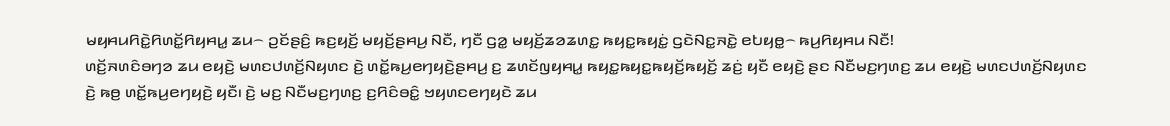ꤗꤟꤌꤣꤖꤢꤧ꤭ꤖꤛꤢꤩ꤭ꤖꤟꤌꤣ꤭ ꤘꤣ꤮ ꤑꤢꤩꤔꤢꤨ꤬ ꤒꤢ꤬ꤟꤢꤩ꤬ ꤗꤟꤢꤩ꤬ꤔꤌꤣ꤬ ꤡꤢꤪ, ꤚꤢꤪ ꤞꤤ꤭ ꤗꤟꤢꤩ꤬ꤘꤤꤘꤛꤢ꤭ ꤒꤟꤢ꤭ꤒꤟꤢꤦ꤭ ꤞꤢꤧꤡꤢ꤭ꤏꤢꤧ꤭ ꤕꤝꤟꤥ꤭꤮ ꤒꤣ꤬ꤖꤟꤌꤣ ꤡꤢꤪ!
ꤛꤢꤩ꤬ꤏꤛꤢꤨꤋꤚꤤ ꤘꤣ ꤕꤟꤢꤧ꤬ ꤗꤛꤢꤓꤛꤢꤩ꤬ꤡꤟꤛꤢ ꤢꤧ꤬ ꤛꤢꤩ꤭ꤒꤣ꤬ꤕꤚꤟꤢꤧ꤬ꤔꤌꤣ꤬ ꤢ꤬ ꤘꤛꤢꤩꤜꤟꤌꤣ꤭ ꤒꤟꤢ꤭ꤒꤟꤢ꤭ꤒꤟꤢꤩ꤬ꤒꤟꤢꤩ꤬ ꤘꤢꤦ꤬ ꤟꤢꤪ ꤕꤟꤢꤧ꤬ ꤔꤢ ꤡꤢꤪꤗꤢ꤬ꤚꤛꤢ꤬ ꤘꤣ ꤕꤟꤢꤧ꤬ ꤗꤛꤢꤓꤛꤢꤩ꤬ꤡꤟꤛꤢ ꤢꤧ꤬ ꤒꤥ꤬ ꤛꤢꤩ꤭ꤒꤣ꤬ꤕꤚꤟꤢꤧ꤬ ꤟꤢꤪ꤯ ꤢꤧ꤬ ꤗꤢ꤬ ꤡꤢꤪꤗꤢ꤬ꤚꤛꤢ꤬ ꤢ꤬ꤖꤢꤨꤋꤢꤨ꤭ ꤠꤟꤛꤢꤕꤚꤟꤢꤧ ꤘꤣ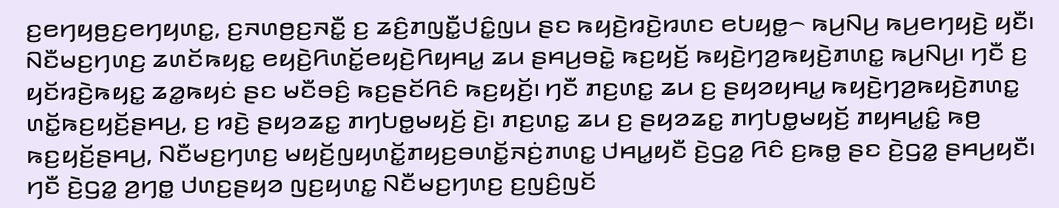ꤢ꤬ꤕꤚꤟꤥ꤬ꤢ꤬ꤕꤚꤟꤛꤢ꤭, ꤢ꤬ꤏꤛꤥ꤬ꤢ꤬ꤏꤢꤪ꤭ ꤢ꤬ ꤘꤢꤨ꤬ꤊꤜꤢꤪ꤭ꤓꤢꤨ꤭ꤜꤣ ꤔꤢ ꤒꤟꤢꤧ꤬ꤙꤢꤧ꤬ꤙꤛꤢ ꤕꤝꤟꤥ꤭꤮ ꤒꤣ꤬ꤡꤣ꤬ ꤒꤣ꤬ꤕꤚꤟꤢꤧ꤬ ꤟꤢꤪ꤯
ꤡꤢꤪꤗꤢ꤬ꤚꤛꤢ꤬ ꤘꤛꤢꤩꤒꤟꤢ꤭ ꤕꤟꤢꤧ꤬ꤖꤛꤢꤩ꤭ꤕꤟꤢꤧ꤬ꤖꤟꤌꤣ꤭ ꤘꤣ ꤔꤌꤣ꤬ꤋꤢꤧ꤭ ꤒꤢ꤬ꤟꤢꤩ꤬ ꤒꤟꤢꤧ꤬ꤚꤤ꤬ꤒꤟꤢꤧ꤬ꤊꤛꤢ꤭ ꤒꤣ꤬ꤡꤣ꤬꤯ ꤚꤢꤪ ꤢ꤬ ꤟꤢꤩꤙꤢꤧ꤬ꤒꤟꤢ꤭ ꤘꤤ꤭ꤒꤟꤢꤦ ꤔꤢ ꤗꤢꤪꤋꤢꤨ꤬ ꤒꤢ꤬ꤔꤢꤩꤖꤢꤨ ꤒꤢ꤬ꤟꤢꤩ꤬꤯ ꤚꤢꤪ ꤊꤢ꤬ꤛꤢ꤭ ꤘꤣ ꤢ꤬ ꤔꤟꤤꤟꤌꤣ꤭ ꤒꤟꤢꤧ꤬ꤚꤤ꤬ꤒꤟꤢꤧ꤬ꤊꤛꤢ꤭ ꤛꤢꤩ꤭ꤒꤢ꤬ꤟꤢꤩ꤬ꤔꤌꤣ꤬, ꤢ꤬ ꤙꤢꤧ꤬ ꤔꤟꤤꤘꤢ꤭ ꤊꤚꤝꤥ꤭ꤗꤟꤢꤩ꤬ ꤢꤧ꤬꤯ ꤊꤢ꤬ꤛꤢ꤭ ꤘꤣ ꤢ꤬ ꤔꤟꤤꤘꤢ꤭ ꤊꤚꤝꤥ꤭ꤗꤟꤢꤩ꤬ ꤊꤟꤌꤣ꤭ꤢꤨ꤭ ꤒꤥ꤬ ꤒꤢ꤬ꤟꤢꤩ꤬ꤔꤌꤣ꤬, ꤡꤢꤪꤗꤢ꤬ꤚꤛꤢ꤬ ꤗꤟꤢꤩ꤬ꤜꤟꤛꤢꤩ꤭ꤊꤟꤢ꤬ꤋꤛꤢꤩ꤭ꤏꤢꤦ꤬ꤊꤛꤢ꤭ ꤓꤌꤣ꤭ꤟꤢꤪ ꤢꤧ꤬ꤞꤤ꤭ ꤖꤢꤨ ꤢ꤬ꤒꤥ꤭ ꤔꤢ ꤢꤧ꤬ꤞꤤ꤭ ꤔꤌꤣ꤬ꤟꤢꤪ꤯
ꤚꤢꤪ ꤢꤧ꤬ꤞꤤ꤭ ꤤ꤬ꤚꤥ꤭ ꤓꤛꤢ꤬ꤔꤟꤤ ꤜꤢ꤬ꤟꤛꤢ꤭ ꤡꤢꤪꤗꤢ꤬ꤚꤛꤢ꤬ ꤢ꤬ꤜꤢꤨ꤬ꤜꤢꤩ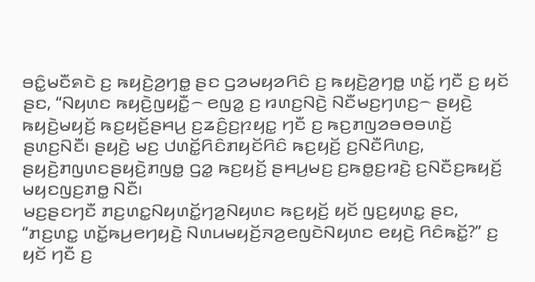ꤋꤢꤨ꤭ꤗꤢꤪꤎꤢꤧ ꤢ꤬ ꤒꤟꤢꤧ꤬ꤤ꤬ꤚꤥ꤭ ꤔꤢ ꤞꤤꤗꤟꤤꤖꤢꤨ ꤢ꤬ ꤒꤟꤢꤧ꤬ꤤ꤬ꤚꤥ꤭ ꤛꤢꤩ꤭ ꤚꤢꤪ ꤢ꤬ ꤟꤢꤩ ꤔꤢ, “ꤡꤟꤛꤢ ꤒꤟꤢꤧ꤬ꤜꤟꤢꤪ꤭꤮ ꤕꤜꤤ꤭ ꤢ꤬ ꤙꤛꤢ꤬ꤡꤢꤧ꤬ ꤡꤢꤪꤗꤢ꤬ꤚꤛꤢ꤬꤮ ꤔꤟꤢꤧ꤬ ꤒꤟꤢꤧ꤬ꤗꤟꤢꤩ꤬ ꤒꤢ꤬ꤟꤢꤩ꤬ꤔꤌꤣ꤬ ꤢ꤬ꤘꤢꤨ꤬ꤢ꤬ꤐꤟꤢ꤭ ꤚꤢꤪ ꤢ꤬ ꤒꤢ꤬ꤊꤜꤤꤋꤥꤋꤛꤢꤩ꤬ ꤔꤛꤢ꤬ꤡꤢꤪ꤯ ꤔꤟꤢꤧ꤬ ꤗꤢ꤬ ꤓꤛꤢꤩ꤭ꤖꤢꤨꤊꤟꤢꤩꤖꤢꤨ ꤒꤢ꤬ꤟꤢꤩ꤬ ꤢ꤬ꤡꤢꤪꤖꤛꤢ꤬, ꤔꤟꤢꤧ꤬ꤊꤜꤛꤢꤔꤟꤢꤧ꤬ꤊꤜꤥ꤭ ꤞꤤ꤭ ꤒꤢ꤬ꤟꤢꤩ꤬ ꤔꤌꤣ꤬ꤗꤢ꤬ ꤢ꤬ꤒꤥ꤭ꤢ꤬ꤙꤢꤧ꤬ ꤢ꤬ꤡꤢꤪꤢ꤬ꤒꤟꤢꤩ꤬ ꤗꤟꤢꤜꤢ꤬ꤊꤥ꤭ ꤡꤢꤪ꤯
ꤗꤢ꤬ꤔꤢꤚꤢꤪ ꤊꤢ꤬ꤛꤢ꤭ꤡꤟꤛꤢꤩ꤭ꤚꤤ꤬ꤡꤟꤛꤢ ꤒꤢ꤬ꤟꤢꤩ꤬ ꤟꤢꤩ ꤜꤢ꤬ꤟꤛꤢ꤭ ꤔꤢ, “ꤊꤢ꤬ꤛꤢ꤭ ꤛꤢꤩ꤭ꤒꤣ꤬ꤕꤚꤟꤢꤧ꤬ ꤡꤛꤣꤗꤟꤢꤩ꤬ꤏꤤ꤬ꤕꤜꤢꤧꤡꤟꤛꤢ ꤕꤟꤢꤧ꤬ ꤖꤢꤨꤒꤢꤩ꤭?” ꤢ꤬ ꤟꤢꤩ ꤚꤢꤪ ꤢ꤬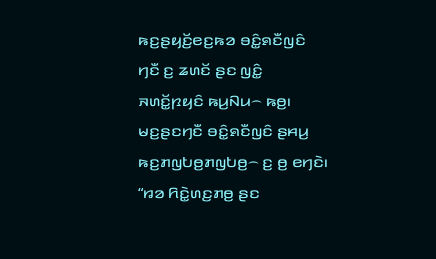ꤒꤢ꤬ꤔꤟꤢꤩ꤬ꤕꤢ꤬ꤒꤤ ꤋꤢꤨ꤭ꤎꤢꤪꤜꤢꤨ ꤚꤢꤪ ꤢ꤬ ꤘꤛꤢꤩ ꤔꤢ ꤜꤢꤨ꤭ ꤏꤛꤢꤩ꤭ꤐꤟꤢꤨ ꤒꤣ꤬ꤡꤣ꤮ ꤒꤥ꤬꤯ ꤗꤢ꤬ꤔꤢꤚꤢꤪ ꤋꤢꤨ꤭ꤎꤢꤪꤜꤢꤨ ꤔꤌꤣ꤬ ꤒꤢ꤬ꤊꤜꤝꤥ꤬ꤊꤜꤝꤥ꤬꤮ ꤢ꤬ ꤥ꤬ ꤕꤚꤢꤧ꤯
“ꤙꤤ ꤖꤢꤧ꤭ꤛꤢ꤬ꤊꤥ꤬ ꤔꤢ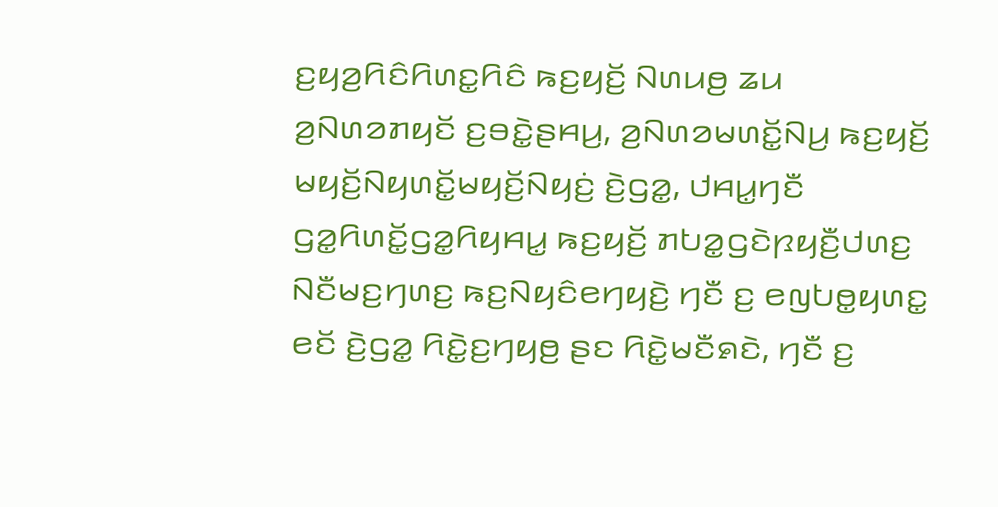ꤢ꤬ꤟꤤ꤬ꤖꤢꤨꤖꤛꤢ꤭ꤖꤢꤨ ꤒꤢ꤬ꤟꤢꤩ꤬ ꤡꤛꤣꤥ꤬ ꤘꤣ ꤤ꤬ꤡꤛꤤꤊꤟꤢꤩ ꤢ꤬ꤋꤢꤧ꤭ꤔꤌꤣ꤬, ꤤ꤬ꤡꤛꤤꤗꤛꤢꤩ꤭ꤡꤣ꤬ ꤒꤢ꤬ꤟꤢꤩ꤬ ꤗꤟꤢꤩ꤬ꤡꤟꤛꤢꤩ꤭ꤗꤟꤢꤩ꤬ꤡꤟꤢꤦ꤬ ꤢꤧ꤬ꤞꤤ꤭, ꤓꤌꤣ꤭ꤚꤢꤪ ꤞꤤ꤭ꤖꤛꤢꤩ꤭ꤞꤤ꤭ꤖꤟꤌꤣ꤭ ꤒꤢ꤬ꤟꤢꤩ꤬ ꤊꤝꤤ꤭ꤞꤢꤧꤐꤟꤢꤪ꤬ꤓꤛꤢ꤬ ꤡꤢꤪꤗꤢ꤬ꤚꤛꤢ꤬ ꤒꤢ꤬ꤡꤟꤢꤨꤕꤚꤟꤢꤧ꤬ ꤚꤢꤪ ꤢ꤬ ꤕꤜꤝꤥ꤭ꤟꤛꤢ꤭ ꤕꤢꤩ ꤢꤧ꤬ꤞꤤ꤭ ꤖꤢꤧ꤭ꤢ꤬ꤚꤟꤥ꤬ ꤔꤢ ꤖꤢꤧ꤭ꤗꤢꤪꤎꤢꤧ, ꤚꤢꤪ ꤢ꤬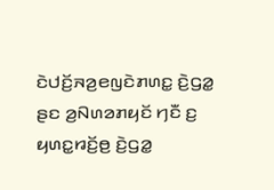ꤢꤧꤓꤢꤩ꤬ꤏꤤ꤬ꤕꤜꤢꤧꤊꤛꤢ꤭ ꤢꤧ꤬ꤞꤤ꤭ ꤔꤢ ꤤ꤬ꤡꤛꤤꤊꤟꤢꤩ ꤚꤢꤪ ꤢ꤬ ꤟꤛꤢ꤭ꤙꤢꤩ꤬ꤥ꤬ ꤢꤧ꤬ꤞꤤ꤭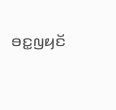ꤋꤢ꤭ꤜꤟꤢꤩ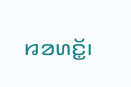ꤙꤤꤛꤢꤩ꤭꤯